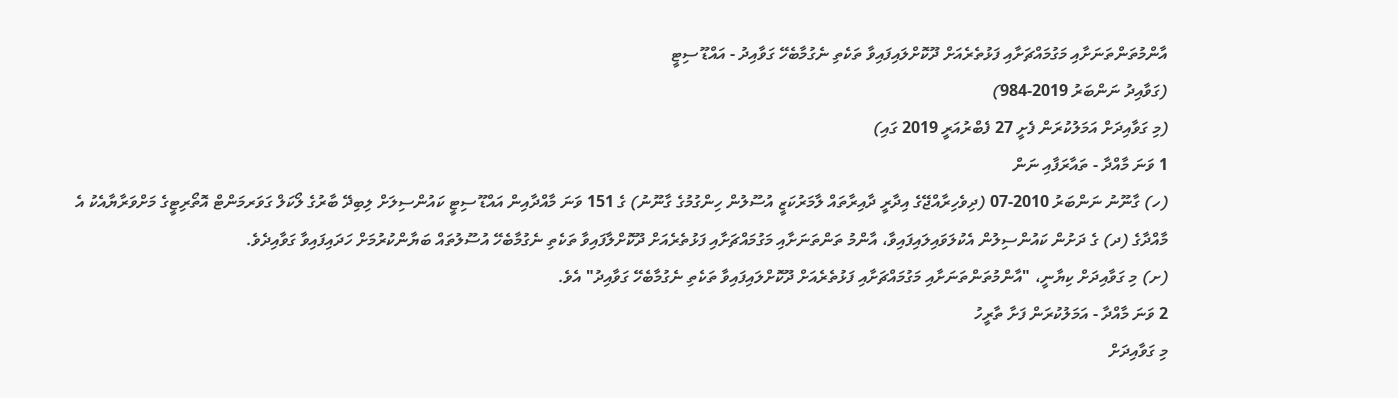އާންމުތަންތަނަށާއި މަގުމައްޗަށާއި ފަޅުތެރެއަށް ދޫކޮށްލައިފައިވާ ތަކެތި ނެގުމާބެހޭ ގަވާއިދު - އައްޑޫ ސިޓީ
(ގަވާއިދު ނަންބަރު 2019-984)
(މި ގަވާއިދަށް އަމަލުކުރަން ފެށީ 27 ފެބްރުއަރީ 2019 ގައި)
1 ވަނަ މާއްދާ - ތައާރަފާއި ނަން
(ހ) ގާނޫނު ނަންބަރު 2010-07 (ދިވެހިރާއްޖޭގެ އިދާރީ ދާއިރާތައް ލާމަރުކަޒީ އުސޫލުން ހިންގުމުގެ ގާނޫނު) ގެ 151 ވަނަ މާއްދާއިން އައްޑޫ ސިޓީ ކައުންސިލަށް ލިބިދޭ ބާރުގެ ލޯކަލް ގަވަރމަންޓް އޮތޯރިޓީގެ މަށްވަރާޔާއެކު އެ މާއްދާގެ (ދ) ގެ ދަށުން ކައުންސިލުން އެކުލަވައިލައިފައިވާ، އާންމު ތަންތަނަށާއި މަގުމައްޗަށާއި ފަޅުތެރެއަށް ދޫކޮށްލާފައިވާ ތަކެތި ނެގުމާބެހޭ އުސޫލުތައް ބަޔާންކުރުމަށް ހަދައިފައިވާ ގަވާއިދެވެ.
(ށ) މި ގަވާއިދަށް ކިޔާނީ، "އާންމުތަންތަނަށާއި މަގުމައްޗަށާއި ފަޅުތެރެއަށް ދޫކޮށްލައިފައިވާ ތަކެތި ނެގުމާބެހޭ ގަވާއިދު" އެވެ.
2 ވަނަ މާއްދާ - އަމަލުކުރަން ފަށާ ތާރީހު
މި ގަވާއިދަށް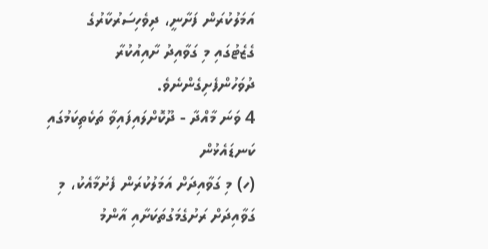އަމަލުކުރަން ފަށާނީ، ދިވެހިސަރުކާރުގެ ގެޒެޓުގައި މި ގަވާއިދު ށާއިއުކުރާ ދުވަހުންފެށިގެންނެވެ.
4 ވަނަ މާއްދާ - ދޫކޮށްލައިފައިވާ ތަކެތިކަމުގައި ކަނޑައެޅުން
(ހ) މި ގަވާއިދަށް އަމަލުކުރަން ފެށުމާއެކު، މި ގަވާއިދަށް ރަށުގެމަގުތަކަށާއި އާންމު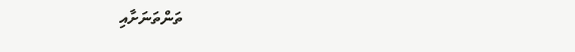ތަންތަނަށާއި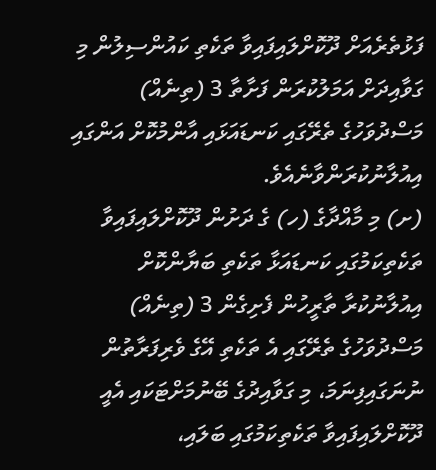ފަޅުތެރެއަށް ދޫކޮށްލައިފައިވާ ތަކެތި ކައުންސިލުން މި ގަވާއިދަށް އަމަލުކުރަން ފަށާތާ 3 (ތިނެއް) މަސްދުވަހުގެ ތެރޭގައި ކަނޑައަޅައި އާންމުކޮށް އަންގައި އިއުލާނުކުރަންވާނެއެވެ.
(ށ) މި މާއްދާގެ (ހ) ގެ ދަށުން ދޫކޮށްލައިފައިވާ ތަކެތިކަމުގައި ކަނޑައަޅާ ތަކެތި ބަޔާންކޮށް އިއުލާނުކުރާ ތާރީހުން ފެށިގެން 3 (ތިނެއް) މަސްދުވަހުގެ ތެރޭގައި އެ ތަކެތި އޭގެ ވެރިފަރާތުން ނުނަގައިފިނަމަ، މި ގަވާއިދުގެ ބޭނުމަށްޓަކައި އެއީ ދޫކޮށްލައިފައިވާ ތަކެތިކަމުގައި ބަލައި،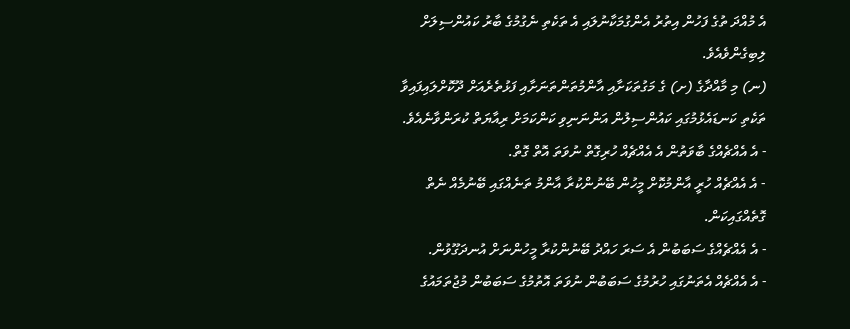އެ މުއްދަ ތުގެ ފަހުން އިތުރު އެންގުމަކާނުލައި އެ ތަކެތި ނެގުމުގެ ބާރު ކައުންސިލަށް ލިބިގެންވެއެވެ.
(ނ) މި މާއްދާގެ (ށ) ގެ މަގުތަކަށާއި އާންމުތަންތަނަށާއި ފަޅުތެރެއަށް ދޫކޮށްލައިފައިވާ ތަކެތި ކަނޑައެޅުމުގައި ކައުންސިލުން އަންނަނިވި ކަންކަމަށް ރިއާޔަތް ކުރަންވާނެއެވެ.
- އެ އެއްޗެއްގެ ބާވަތުން އެ އެއްޗެއް ހުރިގޮތް ނުވަތަ އޮތް ގޮތް.
- އެ އެއްޗެއް ހުރީ އާންމުކޮށް މީހުން ބޭނުންކުރާ އާންމު ތަނެއްގައި ބޭނުމެއް ނެތް ގޮތެއްގައިކަން.
- އެ އެއްޗެއްގެ ސަބަބުން އެ ސަރަ ހައްދު ބޭނުންކުރާ މީހުންނަށް އުނދަގޫވުން.
- އެ އެއްޗެއް އެތަނުގައި ހުރުމުގެ ސަބަބުން ނުވަތަ އޮތުމުގެ ސަބަބުން މުޖުތަމައުގެ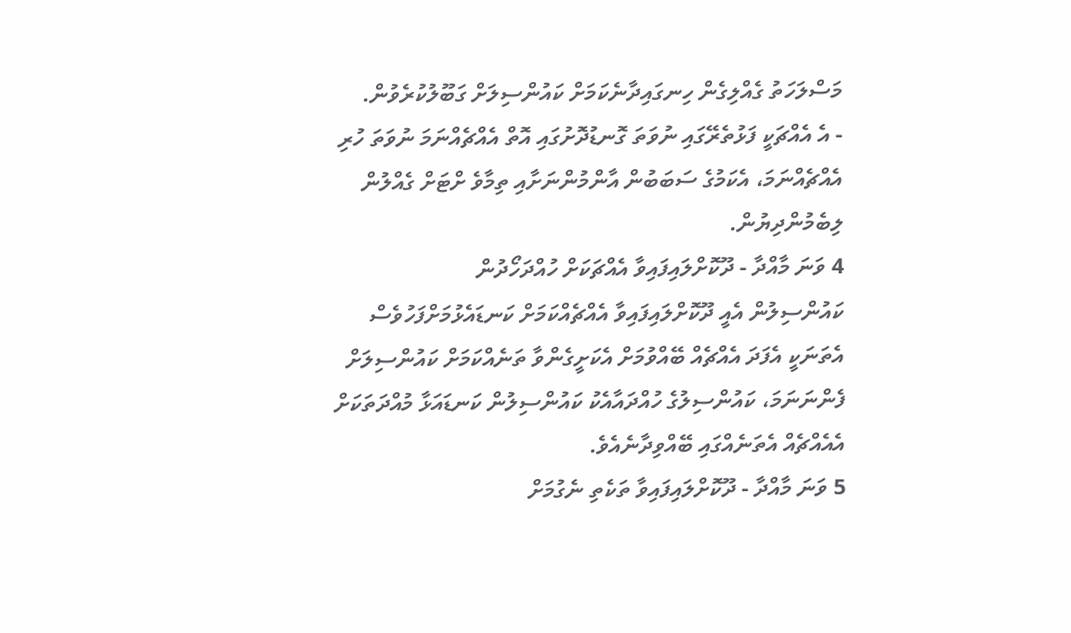މަސްލަހަތު ގެއްލިގެން ހިނގައިދާނެކަމަށް ކައުންސިލަށް ގަބޫލުކުރެވުން.
- އެ އެއްޗަކީ ފަޅުތެރޭގައި ނުވަތަ ގޮނޑުދޮށުގައި އޮތް އެއްޗެއްނަމަ ނުވަތަ ހުރި އެއްޗެއްނަމަ، އެކަމުގެ ސަބަބުން އާންމުންނަށާއި ތިމާވެ ށްޓަށް ގެއްލުން ލިބެމުންދިޔުން.
4 ވަނަ މާއްދާ - ދޫކޮށްލައިފައިވާ އެއްޗަކަށް ހުއްދަހޯދުން
ކައުންސިލުން އެއީ ދޫކޮށްލައިފައިވާ އެއްޗެއްކަމަށް ކަނޑައެޅުމަށްފަހުވެސް އެތަނަކީ އެފަދަ އެއްޗެއް ބޭއްވުމަށް އެކަށީގެންވާ ތަނެއްކަމަށް ކައުންސިލަށް ފެންނަނަމަ، ކައުންސިލުގެ ހުއްދައާއެކު ކައުންސިލުން ކަނޑައަޅާ މުއްދަތަކަށް އެއެއްޗެއް އެތަނެއްގައި ބޭއްވިދާނެއެވެ.
5 ވަނަ މާއްދާ - ދޫކޮށްލައިފައިވާ ތަކެތި ނެގުމަށް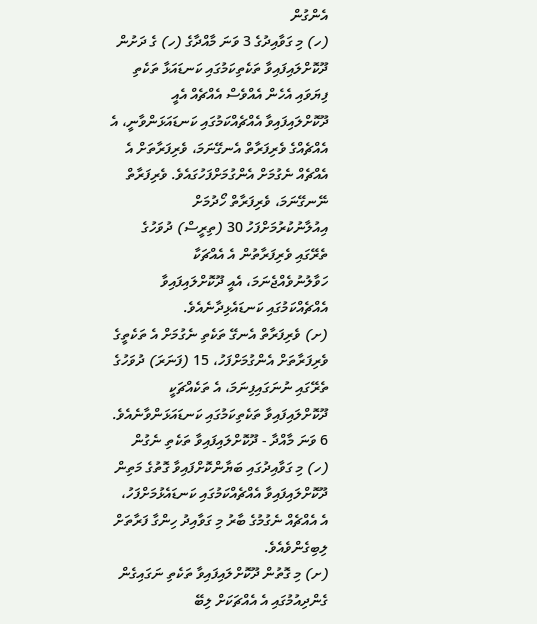އެންގުން
(ހ) މި ގަވާއިދުގެ 3 ވަނަ މާއްދާގެ (ހ) ގެ ދަށުން ދޫކޮށްލައިފައިވާ ތަކެތިކަމުގައި ކަނޑައަޅާ ތަކެތި ފިޔަވައި އެހެން އެއްވެސް އެއްޗެއް އެއީ ދޫކޮށްލައިފައިވާ އެއްޗެއްކަމުގައި ކަނޑައަޅަންވާނީ، އެ އެއްޗެއްގެ ވެރިފަރާތް އެނގޭނަމަ، ވެރިފަރާތަށް އެ އެއްޗެއް ނެގުމަށް އެންގުމަށްފަހުގައެވެ. ވެރިފަރާތް ނޭނގޭނަމަ، ވެރިފަރާތް ހޯދުމަށް އިއުލާނުކުރުމަށްފަހު 30 (ތިރީސް) ދުވަހުގެ ތެރޭގައި ވެރިފަރާތުން އެ އެއްޗަކާ ހަވާލުނުވެއްޖެނަމަ، އެއީ ދޫކޮށްލައިފައިވާ އެއްޗެއްކަމުގައި ކަނޑައެޅިދާނެއެވެ.
(ށ) ވެރިފަރާތް އެނގޭ ތަކެތި ނެގުމަށް އެ ތަކެތީގެ ވެރިފަރާތަށް އެންގުމަށްފަހު، 15 (ފަނަރަ) ދުވަހުގެ ތެރޭގައި ނުނަގައިފިނަމަ، އެ ތަކެއްޗަކީ ދޫކޮށްލައިފައިވާ ތަކެތިކަމުގައި ކަނޑައަޅަންވާނެއެވެ.
6 ވަނަ މާއްދާ - ދޫކޮށްލައިފައިވާ ތަކެތި ނެގުން
(ހ) މި ގަވާއިދުގައި ބަޔާންކޮށްފައިވާ ގޮތުގެ މަތިން ދޫކޮށްލައިފައިވާ އެއްޗެއްކަމުގައި ކަނޑައެޅުމަށްފަހު، އެ އެއްޗެއް ނެގުމުގެ ބާރު މި ގަވާއިދު ހިންގާ ފަރާތަށް ލިބިގެންވެއެވެ.
(ށ) މި ގޮތުން ދޫކޮށްލައިފައިވާ ތަކެތި ނަގައިގެން ގެންދިއުމުގައި އެ އެއްޗަކަށް ލިބޭ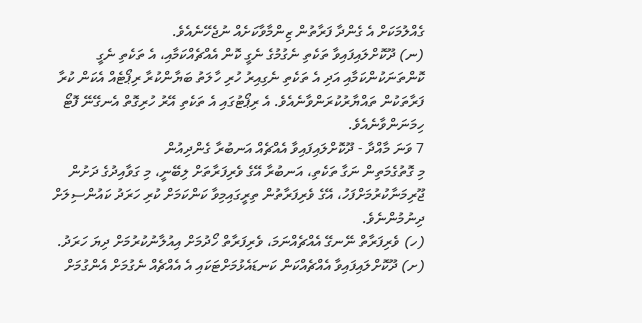ގެއްލުމަކަށް އެ ގެންދާ ފަރާތުން ޒިންމާވާކަށެއް ނުޖެހޭނެއެވެ.
(ނ) ދޫކޮށްލައިފައިވާ ތަކެތި ނެގުމުގެ ނެގީ ކޮން އެއްޗެއްކަމާއި، އެ ތަކެތި ނެގީ ކޮންތަނަކުންކަމާއި އަދި އެ ތަކެތި ނެގިއިރު ހުރި ހާލަތު ބަޔާންކުރާ ރިޕޯޓެއް އެކަން ކުރާ ފަރާތަކުން ތައްޔާރުކުރަންވާނެއެވެ. އެ ރިޕޯޓުގައި އެ ތަކެތި އޭރު ހުރިގޮތް އެނގޭނޭ ފޮޓޯ ހިމަނަންވާނެއެވެ.
7 ވަނަ މާއްދާ - ދޫކޮށްލައިފައިވާ އެއްޗެއް އަނބުރާ ގެންދިއުން
މި ގޮތުގެމަތިން ނަގާ ތަކެތި، އަނބުރާ އޭގެ ވެރިފަރާތަށް ލިބޭނީ، މި ގަވާއިދުގެ ދަށުން ޖޫރިމަނާކުރުމަށްފަހު، އޭގެ ވެރިފަރާތުން ތިރީގައިމިވާ ކަންކަމަށް ކުރި ހަރަދު ކައުންސިލަށް ދިނުމުންނެވެ.
(ހ) ވެރިފަރާތް ނޭނގޭ އެއްޗެއްނަމަ، ވެރިފަރާތް ހޯދުމަށް އިއުލާނުކުރުމަށް ދިޔަ ހަރަދު.
(ށ) ދޫކޮށްލައިފައިވާ އެއްޗެއްކަން ކަނޑައެޅުމަށްޓަކައި އެ އެއްޗެއް ނެގުމަށް އެންގުމަށް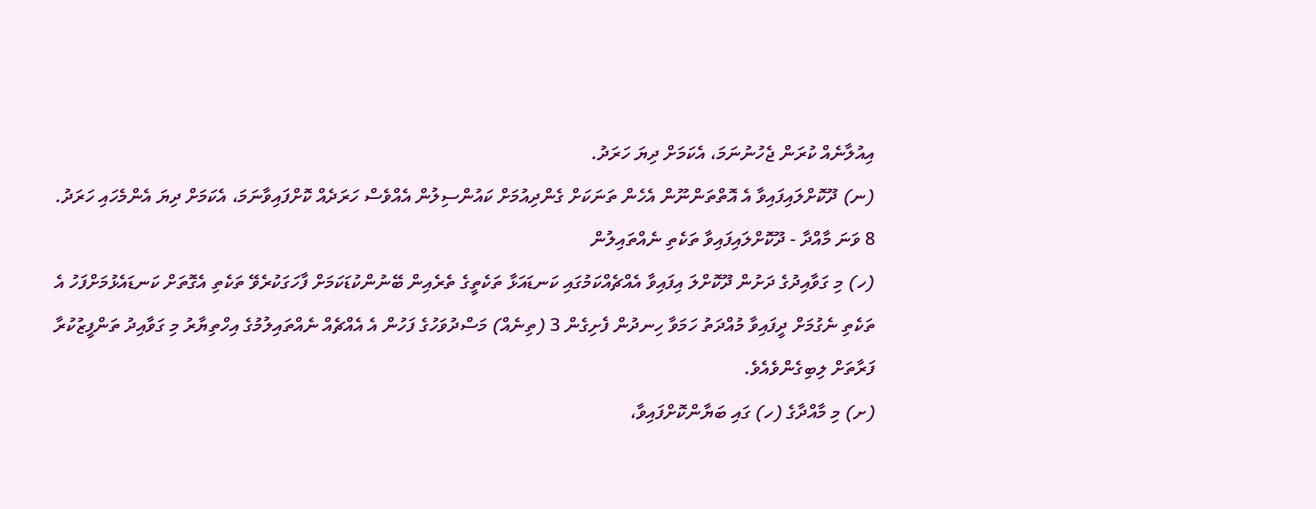އިއުލާނެއް ކުރަން ޖެހުނުނަމަ، އެކަމަށް ދިޔަ ހަރަދު.
(ނ) ދޫކޮށްލައިފައިވާ އެ އޮތްތަންނޫން އެހެން ތަނަކަށް ގެންދިއުމަށް ކައުންސިލުން އެއްވެސް ހަރަދެއް ކޮށްފައިވާނަމަ، އެކަމަށް ދިޔަ އެންމެހައި ހަރަދު.
8 ވަނަ މާއްދާ - ދޫކޮށްލައިފައިވާ ތަކެތި ނެއްތައިލުން
(ހ) މި ގަވާއިދުގެ ދަށުން ދޫކޮށްލަ އިފައިވާ އެއްޗެއްކަމުގައި ކަނޑައަޅާ ތަކެތީގެ ތެރެއިން ބޭނުންކުޑަކަމަށް ފާހަގަކުރެވޭ ތަކެތި އެގޮތަށް ކަނޑައެޅުމަށްފަހު އެ ތަކެތި ނެގުމަށް ދީފައިވާ މުއްދަތު ހަމަވާ ހިނދުން ފެށިގެން 3 (ތިނެއް) މަސްދުވަހުގެ ފަހުން އެ އެއްޗެއް ނެއްތައިލުމުގެ އިހްތިޔާރު މި ގަވާއިދު ތަންފީޒުކުރާ ފަރާތަށް ލިބިގެންވެއެވެ.
(ށ) މި މާއްދާގެ (ހ) ގައި ބަޔާންކޮށްފައިވާ،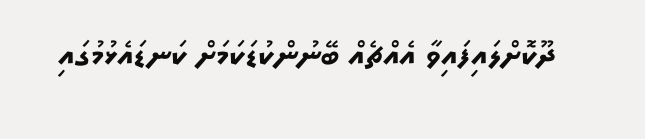ދޫކޮށްލައިފައިވާ އެއްޗެއް ބޭނުންކުޑަކަމަށް ކަނޑައެޅުމުގައި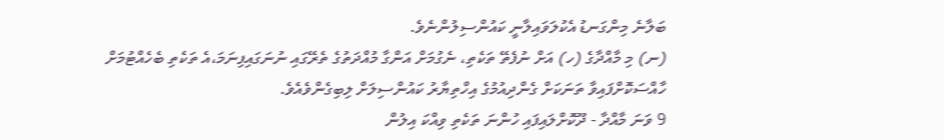ބަލާނެ މިންގަނޑު އެކުލަވައިލާނީ ކައުންސިލުންނެވެ.
(ނ) މި މާއްދާގެ (ހ) އަށް ނުފެތޭ ތަކެތި، ނެގުމަށް އަންގާ މުއްދަތުގެ ތެރޭގައި ނުނަގައިފިނަމަ،އެ ތަކެތި ބެހެއްޓުމަށް ހާއްސަކޮށްފައިވާ ތަނަކަށް ގެންދިއުމުގެ އިހްތިޔާރު ކައުންސިލަށް ލިބިގެންވެއެވެ.
9 ވަނަ މާއްދާ - ދޫކޮށްލައިފައި ހުންނަ ތަކެތި ވިއްކަ އިލުން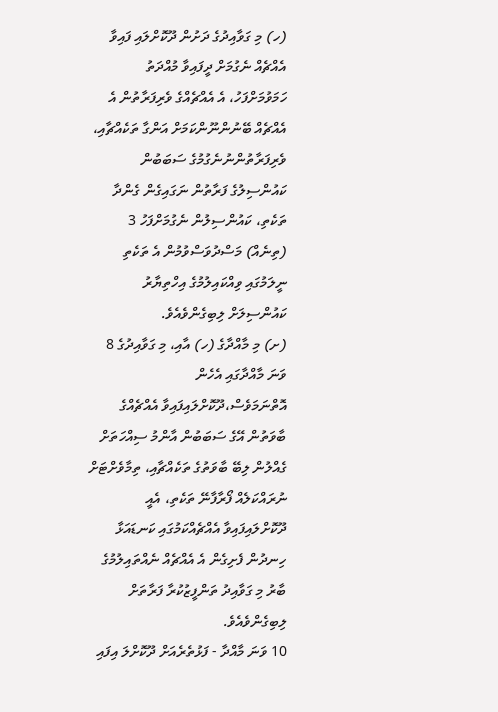(ހ) މި ގަވާއިދުގެ ދަށުން ދޫކޮށްލައި ފައިވާ އެއްޗެއް ނެގުމަށް ދީފައިވާ މުއްދަތު ހަމަވުމަށްފަހު، އެ އެއްޗެއްގެ ވެރިފަރާތުން އެ އެއްޗެއް ބޭނުންނޫންކަމަށް އަންގާ ތަކެއްޗާއި، ވެރިފަރާތުންނުނެގުމުގެ ސަބަބުން ކައުންސިލުގެ ފަރާތުން ނަގައިގެން ގެންދާ ތަކެތި، ކައުންސިލުން ނެގުމަށްފަހު 3 (ތިނެއް) މަސްދުވަސްވުމުން އެ ތަކެތި ނީލަމުގައި ވިއްކައިލުމުގެ އިހްތިޔާރު ކައުންސިލަށް ލިބިގެންވެއެވެ.
(ށ) މި މާއްދާގެ (ހ) އާއި، މި ގަވާއިދުގެ 8 ވަނަ މާއްދާގައި އެހެން އޮތްނަމަވެސް،ދޫކޮށްލައިފައިވާ އެއްޗެއްގެ ބާވަތުން އޭގެ ސަބަބުން އާންމު ސިއްހަތަށް ގެއްލުން ލިބޭ ބާވަތުގެ ތަކެއްޗާއި، ތިމާވެށްޓަށް ނުރައްކަލެއް ފޯރާފާނޭ ތަކެތި، އެއީ ދޫކޮށްލައިފައިވާ އެއްޗެއްކަމުގައި ކަނޑައަޅާ ހިނދުން ފެށިގެން އެ އެއްޗެއް ނެއްތައިލުމުގެ ބާރު މި ގަވާއިދު ތަންފީޒުކުރާ ފަރާތަށް ލިބިގެންވެއެވެ.
10 ވަނަ މާއްދާ - ފަޅުތެރެއަށް ދޫކޮށްލަ އިފައި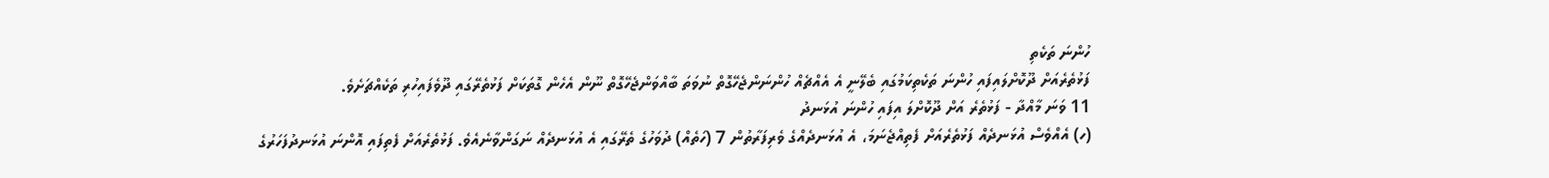ހުންނަ ތަކެތި
ފަޅުތެރެއަށް ދޫކޮށްލައިފައި ހުންނަ ތަކެތިކަމުގައި ބެލޭނީ އެ އެއްޗެއް ހުންނަންޖެހޭގޮތް ނުވަތަ ބާއްވަންޖެހޭގޮތް ނޫން އެހެން ގޮތަކަށް ފަޅުތެރޭގައި ދޫވެފައިހުރި ތަކެއްޗަށެވެ.
11 ވަނަ މާއްދާ - ފަޅުތެރެ އަށް ދޫކޮށްލަ އިފައި ހުންނަ އުޅަނދު
(ހ) އެއްވެސް އުޅަނދެއް ފަޅުތެރެއަށް ފެތިއްޖެނަމަ، އެ އުޅަނދެއްގެ ވެރިފަރާތުން 7 (ހަތެއް) ދުވަހުގެ ތެރޭގައި އެ އުޅަނދެއް ނަގަންވާނެއެވެ. ފަޅުތެރެއަށް ފެތިފައި އޮންނަ އުޅަނދުފަހަރުގެ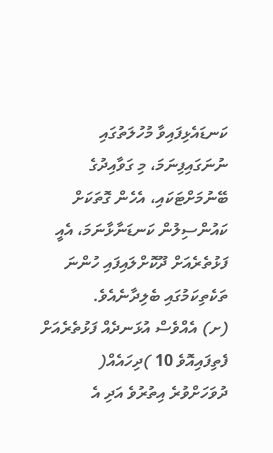ކަނޑައެޅިފައިވާ މުހުލަތުގައި ނުނަގައިފިނަމަ، މި ގަވާއިދުގެ ބޭނުމަށްޓަކައި، އެހެން ގޮތަކަށް ކައުންސިލުން ކަނޑަނާޅާނަމަ، އެއީ ފަޅުތެރެއަށް ދޫކޮށްލައިފައި ހުންނަ ތަކެތިކަމުގައި ބެލިދާނެއެވެ.
(ށ) އެއްވެސް އުޅަނދެއް ފަޅުތެރެއަށް ފެތިފައިއޮވެ 10 )ދިހައެއް( ދުވަހަށްވުރެ އިތުރުވެ އަދި އެ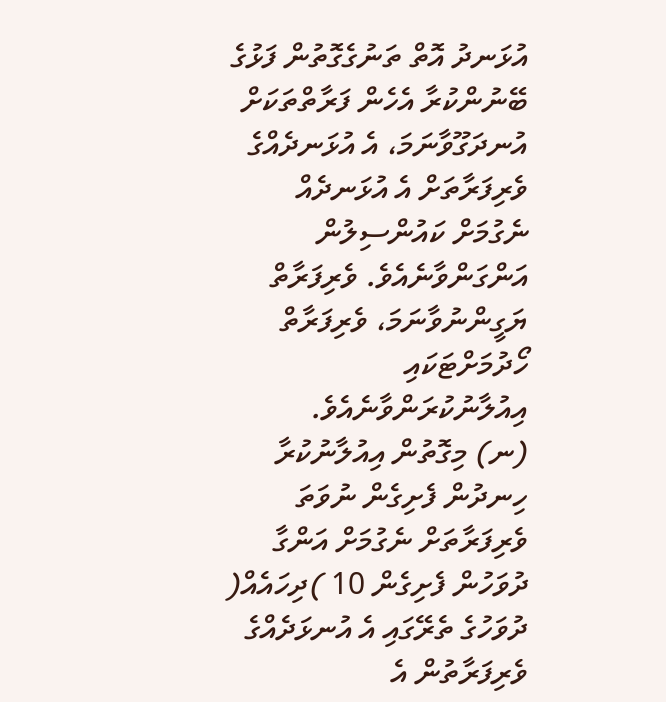އުޅަނދު އޮތް ތަނުގެގޮތުން ފަޅުގެ ބޭނުންކުރާ އެހެން ފަރާތްތަކަށް އުނދަގޫވާނަމަ، އެ އުޅަނދެއްގެ ވެރިފަރާތަށް އެ އުޅަނދެއް ނެގުމަށް ކައުންސިލުން އަންގަންވާނެއެވެ. ވެރިފަރާތް ޔަގީންނުވާނަމަ، ވެރިފަރާތް ހޯދުމަށްޓަކައި އިއުލާނުކުރަންވާނެއެވެ.
(ނ) މިގޮތުން އިއުލާނުކުރާ ހިނދުން ފެށިގެން ނުވަތަ ވެރިފަރާތަށް ނެގުމަށް އަންގާ ދުވަހުން ފެށިގެން 10 )ދިހައެއް( ދުވަހުގެ ތެރޭގައި އެ އުނޅަދެއްގެ ވެރިފަރާތުން އެ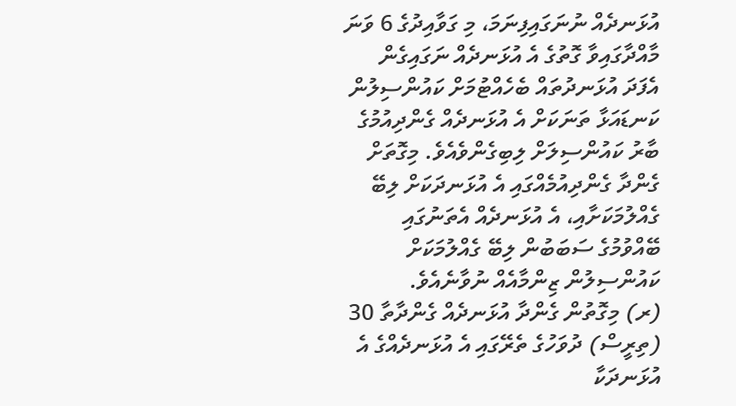އުޅަނދެއް ނުނަގައިފިނަމަ، މި ގަވާއިދުގެ 6 ވަނަ މާއްދާގައިވާ ގޮތުގެ އެ އުޅަނދެއް ނަގައިގެން އެފަދަ އުޅަނދުތައް ބެހެއްޓުމަށް ކައުންސިލުން ކަނޑައަޅާ ތަނަކަށް އެ އުޅަނދެއް ގެންދިއުމުގެ ބާރު ކައުންސިލަށް ލިބިގެންވެއެވެ. މިގޮތަށް ގެންދާ ގެންދިއުމެއްގައި އެ އުޅަނދަކަށް ލިބޭ ގެއްލުމަކަށާއި، އެ އުޅަނދެއް އެތަނުގައި ބޭއްވުމުގެ ސަބަބުން ލިބޭ ގެއްލުމަކަށް ކައުންސިލުން ޒިންމާއެއް ނުވާނެއެވެ.
(ރ) މިގޮތުން ގެންދާ އުޅަނދެއް ގެންދާތާ 30 (ތިރީސް) ދުވަހުގެ ތެރޭގައި އެ އުޅަނދެއްގެ އެ އުޅަނދަކާ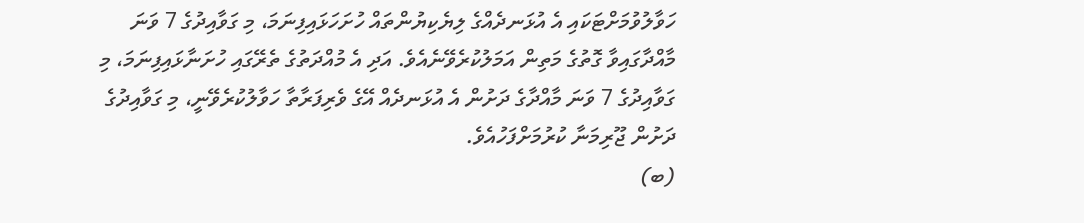ހަވާލުވުމަށްޓަކައި އެ އުޅަނދެއްގެ ލިޔެކިޔުންތައް ހުށަހަޅައިފިނަމަ، މި ގަވާއިދުގެ 7 ވަނަ މާއްދާގައިވާ ގޮތުގެ މަތިން އަމަލުކުރެވޭނެއެވެ. އަދި އެ މުއްދަތުގެ ތެރޭގައި ހުށަނާޅައިފިނަމަ، މި ގަވާއިދުގެ 7 ވަނަ މާއްދާގެ ދަށުން އެ އުޅަނދެއް އޭގެ ވެރިފަރާތާ ހަވާލުކުރެވޭނީ، މި ގަވާއިދުގެ ދަށުން ޖޫރިމަނާ ކުރުމަށްފަހުއެވެ.
(ބ)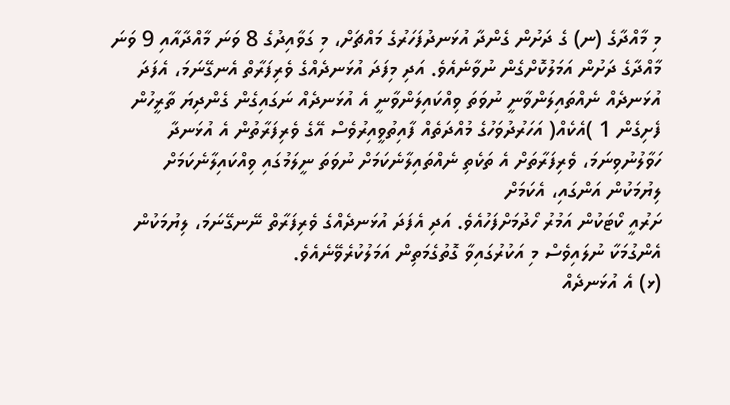މި މާއްދާގެ (ނ) ގެ ދަށުން ގެންދާ އުޅަނދުފަހަރުގެ މައްޗަށް، މި ގަވާއިދުގެ 8 ވަނަ މާއްދާއާއި 9 ވަނަ މާއްދާގެ ދަށުން އަމަލުކޮށްގެން ނުވާނެއެވެ. އަދި މިފަދަ އުޅަނދެއްގެ ވެރިފަރާތް އެނގޭނަމަ، އެފަދަ އުޅަނދެއް ނެއްތައިލަންވާނީ ނުވަތަ ވިއްކައިލަންވާނީ އެ އުޅަނދެއް ނަގައިގެން ގެންދިޔަ ތާރީހުން ފެށިގެން 1 )އެކެއް( އަހަރުދުވަހުގެ މުއްދަތެއް ފާއިތުވީއިރުވެސް އޭގެ ވެރިފަރާތުން އެ އުޅަނދާ ހަވާލުނުވިނަމަ، ވެރިފަރާތަށް އެ ތަކެތި ނެއްތައިލާނެކަމަށް ނުވަތަ ނީލަމުގައި ވިއްކައިލާނެކަމަށް ލިޔުމަކުން އަންގައި، އެކަމަށް
ށަރުއީ ކޯޓަކުން އަމުރު ހޯދުމަށްފަހުއެވެ. އަދި އެފަދަ އުޅަނދެއްގެ ވެރިފަރާތް ނޭނގޭނަމަ، ލިޔުމަކުން އެންގުމަކާ ނުލައިވެސް މި އަކުރުގައިވާ ގޮތުގެމަތިން އަމަލުކުރެވޭނެއެވެ.
(ޅ) އެ އުޅަނދެއް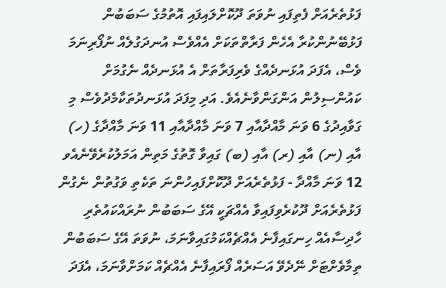ފަޅުތެރެއަށް ފެތިފައި ނުވަތަ ދޫކޮށްލައިފައި އޮތުމުގެ ސަބަބުން ފަޅުބޭނުންކުރާ އެހެން ފަރާތްތަކަށް އެއްވެސް އުނދަގުލެއް ނުފޯރިނަމަ ވެސް، އެފަދަ އުޅަނދެއްގެ ވެރިފަރާތަށް އެ އުޅަނދެއް ނެގުމަށް ކައުންސިލުން އަންގަންވާނެއެވެ. އަދި މިފަދަ އުޅަނދުތަކާމެދުވެސް މި ގަވާއިދުގެ 6 ވަނަ މާއްދާއާއި 7 ވަނަ މާއްދާއާއި 11 ވަނަ މާއްދާގެ (ހ) އާއި (ނ) އާއި (ރ) އާއި (ބ) ގައިވާ ގޮތުގެ މަތިން އަމަލުކުރެވޭނެއެވ
12 ވަނަ މާއްދާ - ފަޅުތެރެއަށް ދޫކޮށްފައިހުންނަ ތަކެތި ވަގުތުން ނެގުން
ފަޅުތެރެއަށް ދޫކުރެވިފައިވާ އެއްޗަކީ އޭގެ ސަބަބުން ނުރައްކައުތެރި ހާދިސާއެއް ހިނގައިފާނެ އެއްޗެއްކަމުގައިވާނަމަ، ނުވަތަ އޭގެ ސަބަބުން ތިމާވެށްޓަށް ނޭދެވޭ އަސަރެއް ފޯރައިފާނެ އެއްޗެއް ކަމަށްވާނަމަ، އެފަދަ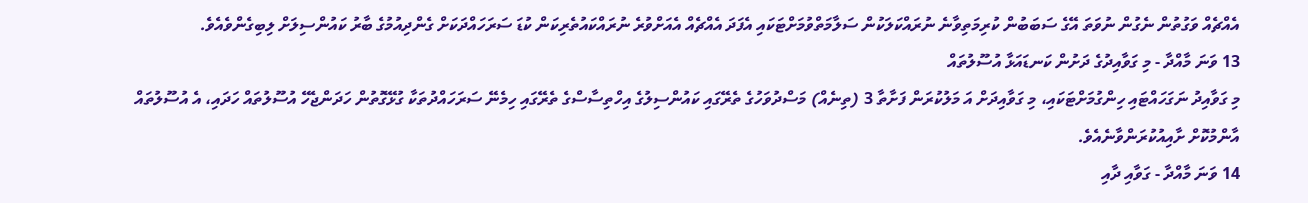އެއްޗެއް ވަގުތުން ނެގުން ނުވަތަ އޭގެ ސަބަބުން ކުރިމަތިވާނެ ނުރައްކަލަކުން ސަލާމަތްވުމަށްޓަކައި އެފަދަ އެއްޗެއް އެއަށްވުރެ ނުރައްކައުތެރިކަން ކުޑަ ސަރަހައްދަކަށް ގެންދިއުމުގެ ބާރު ކައުންސިލަށް ލިބިގެންވެއެވެ.
13 ވަނަ މާއްދާ - މި ގަވާއިދުގެ ދަށުން ކަނޑައަޅާ އުސޫލުތައް
މި ގަވާއިދު ނަގަހައްޓައި ހިންގުމަށްޓަކައި، މި ގަވާއިދަށް އަ މަލުކުރަން ފަށާތާ 3 (ތިނެއް) މަސްދުވަހުގެ ތެރޭގައި ކައުންސިލުގެ އިހްތިސާސްގެ ތެރޭގައި ހިމެނޭ ސަރަހައްދުތަކާ ގުޅޭގޮތުން ހަދަންޖެހޭ އުސޫލުތައް ހަދައި، އެ އުސޫލުތައް އާންމުކޮށް ށާއިއުކުރަންވާނެއެވެ.
14 ވަނަ މާއްދާ - ގަވާއި ދާއި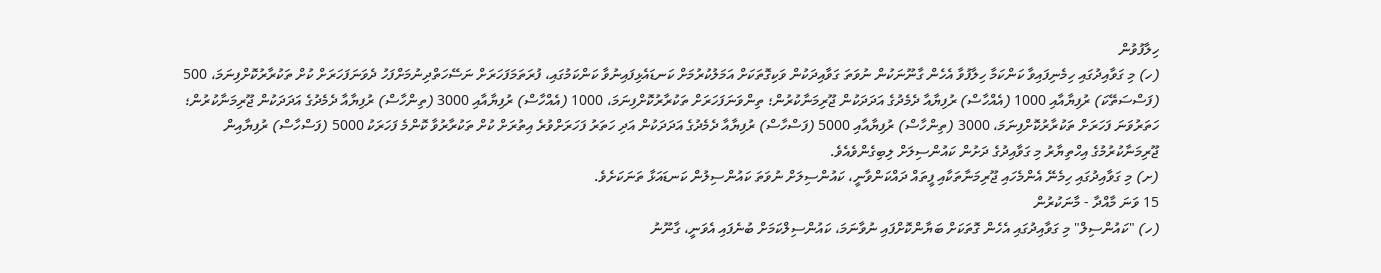ހިލާފުވުން
(ހ) މި ގަވާއިދުގައި ހިމެނިފައިވާ ކަންކަމާ ހިލާފުވާ އެހެން ގާނޫނަކުން ނުވަތަ ގަވާއިދަކުން ވަކިގޮތަކަށް އަމަލުކުރުމަށް ކަނޑައެޅިފައިނުވާ ކަންކަމުގައި، ފުރަތަމަފަހަރަށް ނަސޭހަތްދިނުމަށްފަހު ދެވަނަފަހަރަށް ކުށް ތަކުރާރުކޮށްފިނަމަ، 500 (ފަސްސަތޭކަ) ރުފިޔާއާއި 1000 (އެއްހާސް) ރުފިޔާއާ ދެމެދުގެ އަދަދަކުން ޖޫރިމަނާކުރުން؛ ތިންވަނަފަހަރަށް ތަކުރާރުކޮށްފިނަމަ، 1000 (އެއްހާސް) ރުފިޔާއާއި 3000 (ތިންހާސް) ރުފިޔާއާ ދެމެދުގެ އަދަދަކުން ޖޫރިމަނާކުރުން؛ ހަތަރުވަނަ ފަހަރަށް ތަކުރާރުކޮށްފިނަމަ، 3000 (ތިންހާސް) ރުފިޔާއާއި 5000 (ފަސްހާސް) ރުފިޔާއާ ދެމެދުގެ އަދަދަކުން އަދި ހަތަރު ފަހަރަށްވުރެ އިތުރަށް ކުށް ތަކުރާރުވާ ކޮންމެ ފަހަރަކު 5000 (ފަސްހާސް) ރުފިޔާއިން ޖޫރިމަނާކުރުމުގެ އިހްތިޔާރު މި ގަވާއިދުގެ ދަށުން ކައުންސިލަށް ލިބިގެންވެއެވެ.
(ށ) މި ގަވާއިދުގައި ހިމެނޭ އެންމެހައި ޖޫރިމަނާތަކާއި ފީތައް ދައްކަންވާނީ، ކައުންސިލަށް ނުވަތަ ކައުންސިލުން ކަނޑައަޅާ ތަނަކަށެވެ.
15 ވަނަ މާއްދާ - މާނަކުރުން
(ހ) "ކައުންސިލް" މި ގަވާއިދުގައި އެހެން ގޮތަކަށް ބަޔާންކޮށްފައި ނުވާނަމަ، ކައުންސިލްކަމަށް ބުނެފައި އެވަނީ، ގާނޫނު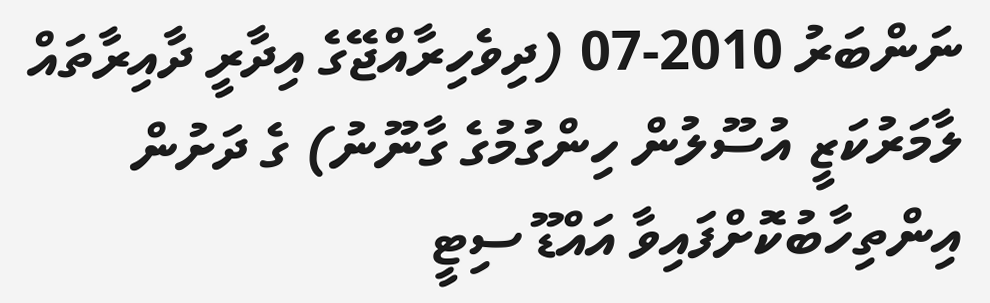ނަންބަރު 2010-07 (ދިވެހިރާއްޖޭގެ އިދާރީ ދާއިރާތައް ލާމަރުކަޒީ އުސޫލުން ހިންގުމުގެ ގާނޫނު) ގެ ދަށުން އިންތިހާބުކޮށްފައިވާ އައްޑޫ ސިޓީ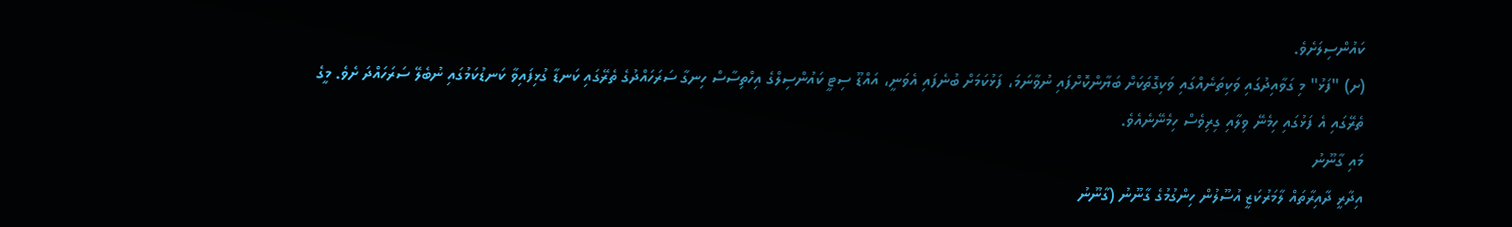ކައުންސިލަށެވެ.
(ށ) "ފަޅު" މި ގަވާއިދުގައި ވަކިތަނެއްގައި ވަކިގޮތަކަށް ބަޔާންކޮށްފައި ނުވާނަމަ، ފަޅުކަމަށް ބުނެފައި އެވަނީ، އައްޑޫ ސިޓީ ކައުންސިލްގެ އިހްތިސާސް ހިނގާ ސަރަހައްދުގެ ތެރޭގައި ކަނޑާ ގުޅިފައިވާ ކަނޑުކަމުގައި ނުބެލޭ ސަރަހައްދަ ށެވެ. މީގެ ތެރޭގައި އެ ފަޅުގައި ހިމެނޭ ވިލާއި ގިރިވެސް ހިމެނޭނެއެވެ.
މައި ގާނޫނު
އިދާރީ ދާއިރާތައް ލާމަރުކަޒީ އުސޫލުން ހިންގުމުގެ ގާނޫނު (ގާނޫނު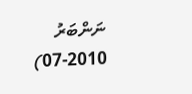ނަންބަރު 2010-07)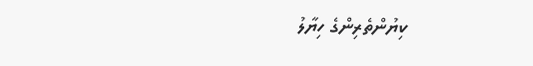ކިޔުންތެރިންގެ ހިޔާލު